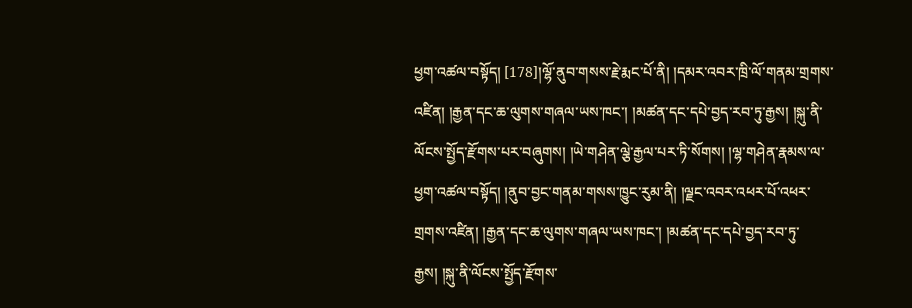ཕྱག་འཚལ་བསྟོད། [178]།ལྷོ་ནུབ་གསས་རྗེ་རྨང་པོ་ནི། །དམར་འབར་ཁྲི་ལོ་གནམ་གྲགས་འཛིན། །རྒྱན་དང་ཆ་ལུགས་གཞལ་ཡས་ཁང་། །མཚན་དང་དཔེ་བྱད་རབ་ཏུ་རྒྱས། །སྐུ་ནི་ལོངས་སྤྱོད་རྫོགས་པར་བཞུགས། །ཡེ་གཤེན་ལྕེ་རྒྱལ་པར་ཏི་སོགས། །ལྷ་གཤེན་རྣམས་ལ་ཕྱག་འཚལ་བསྟོད། །ནུབ་བྱང་གནམ་གསས་ཁྱུང་རུམ་ནི། །ལྗང་འབར་འཕར་པོ་འཕར་གྲགས་འཛིན། །རྒྱན་དང་ཆ་ལུགས་གཞལ་ཡས་ཁང་། །མཚན་དང་དཔེ་བྱད་རབ་ཏུ་རྒྱས། །སྐུ་ནི་ལོངས་སྤྱོད་རྫོགས་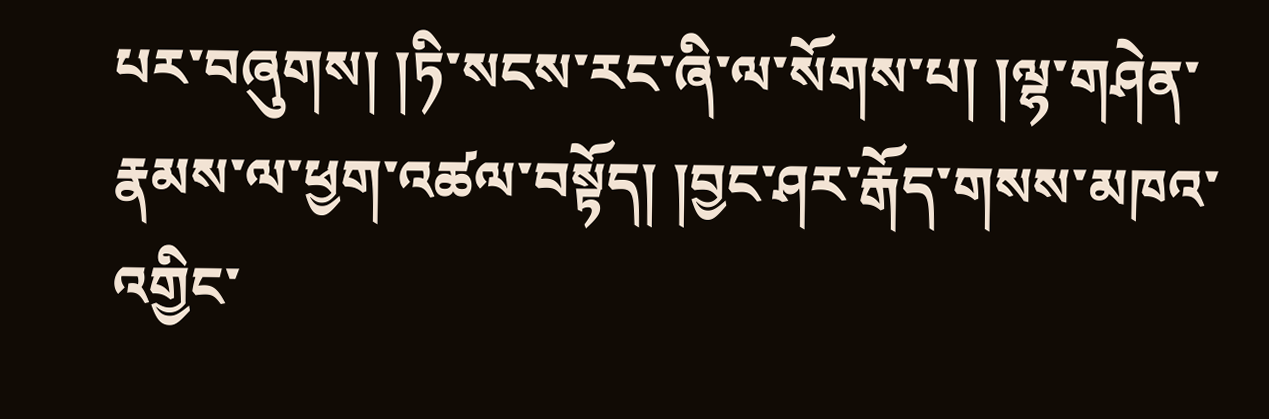པར་བཞུགས། །ཏི་སངས་རང་ཞི་ལ་སོགས་པ། །ལྷ་གཤེན་རྣམས་ལ་ཕྱག་འཚལ་བསྟོད། །བྱང་ཤར་རྒོད་གསས་མཁའ་འགྱིང་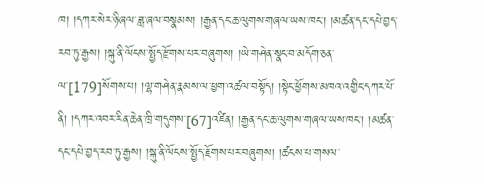ཁ། །དཀར་སེར་ཉི་ཞལ་ཟླ་ཞལ་བསྣམས། །རྒྱན་དང་ཆ་ལུགས་གཞལ་ཡས་ཁང་། །མཚན་དང་དཔེ་བྱད་རབ་ཏུ་རྒྱས། །སྐུ་ནི་ལོངས་སྤྱོད་རྫོགས་པར་བཞུགས། །ཡེ་གཤེན་སྣང་བ་མདོག་ཅན་ལ་[179]སོགས་པ། །ལྷ་གཤེན་རྣམས་ལ་ཕྱག་འཚལ་བསྟོད། །སྟེང་ཕྱོགས་མཁའ་འགྱིང་དཀར་པོ་ནི། །དཀར་འབར་རིན་ཆེན་ཁྲི་གདུགས་[67]འཛིན། །རྒྱན་དང་ཆ་ལུགས་གཞལ་ཡས་ཁང་། །མཚན་དང་དཔེ་བྱད་རབ་ཏུ་རྒྱས། །སྐུ་ནི་ལོངས་སྤྱོད་རྗོགས་པར་བཞུགས། །ཚངས་པ་གསལ་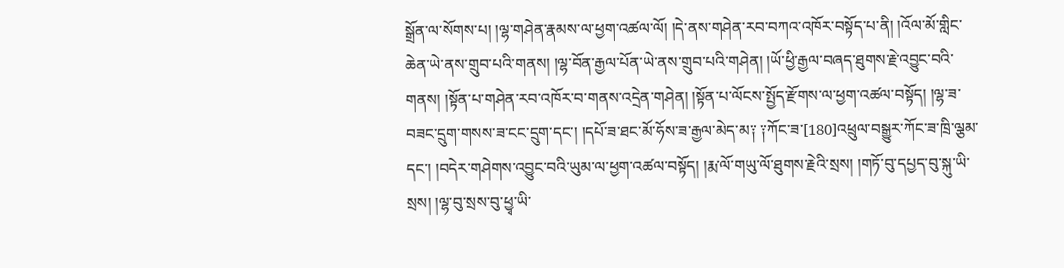སྒྲོན་ལ་སོགས་པ། །ལྷ་གཤེན་རྣམས་ལ་ཕྱག་འཚལ་ལོ། །དེ་ནས་གཤེན་རབ་བཀའ་འཁོར་བསྟོད་པ་ནི། །འོལ་མོ་གླིང་ཆེན་ཡེ་ནས་གྲུབ་པའི་གནས། །ལྷ་བོན་རྒྱལ་པོན་ཡེ་ནས་གྲུབ་པའི་གཤེན། །ཡོ་ཕྱི་རྒྱལ་བཞད་ཐུགས་རྗེ་འབྱུང་བའི་གནས། །སྟོན་པ་གཤེན་རབ་འཁོར་བ་གནས་འདྲེན་གཤེན། །སྟོན་པ་ལོངས་སྤྱོད་རྫོགས་ལ་ཕྱག་འཚལ་བསྟོད། །ལྷ་ཟ་བཟང་དྲུག་གསས་ཟ་ངང་དྲུག་དང་། །དཔོ་ཟ་ཐང་མོ་ཧོས་ཟ་རྒྱལ་མེད་མ༑ ༑ཀོང་ཟ་[180]འཕྲུལ་བསྒྱུར་ཀོང་ཟ་ཁྲི་ལྕམ་དང་། །བདེར་གཤེགས་འབྱུང་བའི་ཡུམ་ལ་ཕྱག་འཚལ་བསྟོད། །རྨ་ལོ་གཡུ་ལོ་ཐུགས་རྗེའི་སྲས། །གཏོ་བུ་དཔྱད་བུ་སྐུ་ཡི་སྲས། །ལྷ་བུ་སྲས་བུ་ཕྱྭ་ཡི་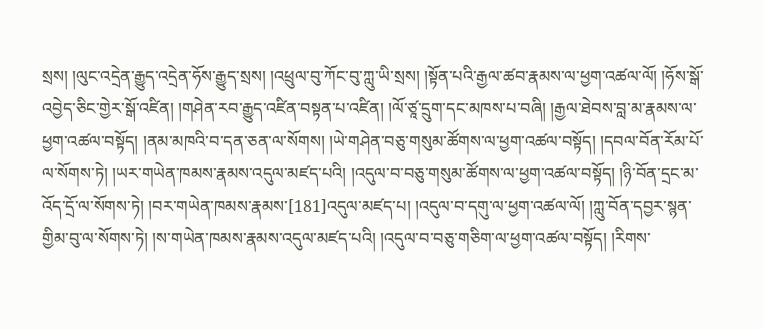སྲས། །ལུང་འདྲེན་རྒྱུད་འདྲེན་ཧོས་རྒྱུད་སྲས། །འཕྲུལ་བུ་ཀོང་བུ་ཀླུ་ཡི་སྲས། །སྟོན་པའི་རྒྱལ་ཚབ་རྣམས་ལ་ཕྱག་འཚལ་ལོ། །ཧོས་སྒོ་འབྱེད་ཅིང་གྱེར་སྒོ་འཛིན། །གཤེན་རབ་རྒྱུད་འཛིན་བསྟན་པ་འཛིན། །ལོ་ཙཱ་དྲུག་དང་མཁས་པ་བཞི། །རྒྱལ་ཐེབས་བླ་མ་རྣམས་ལ་ཕྱག་འཚལ་བསྟོད། །ནམ་མཁའི་བ་དན་ཅན་ལ་སོགས། །ཡེ་གཤེན་བཅུ་གསུམ་ཚོགས་ལ་ཕྱག་འཚལ་བསྟོད། །དབལ་བོན་རོམ་པོ་ལ་སོགས་ཏེ། །ཡར་གཡེན་ཁམས་རྣམས་འདུལ་མཛད་པའི། །འདུལ་བ་བཅུ་གསུམ་ཚོགས་ལ་ཕྱག་འཚལ་བསྟོད། །ཉི་བོན་དྲང་མ་འོད་དྲོ་ལ་སོགས་ཏེ། །བར་གཡེན་ཁམས་རྣམས་[181]འདུལ་མཛད་པ། །འདུལ་བ་དགུ་ལ་ཕྱག་འཚལ་ལོ། །ཀླུ་བོན་དབྱར་སྙན་གྱིམ་བུ་ལ་སོགས་ཏེ། །ས་གཡེན་ཁམས་རྣམས་འདུལ་མཛད་པའི། །འདུལ་བ་བཅུ་གཅིག་ལ་ཕྱག་འཚལ་བསྟོད། །རིགས་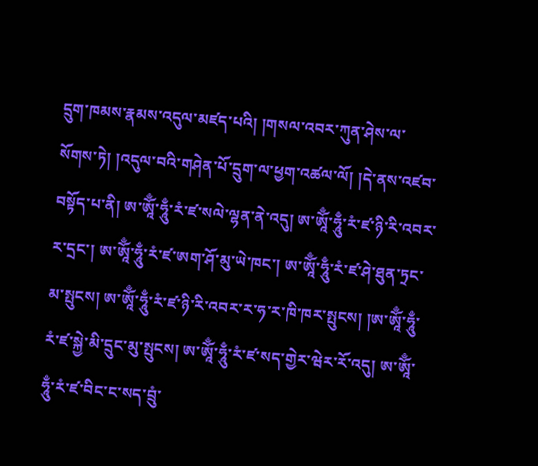དྲུག་ཁམས་རྣམས་འདུལ་མཛད་པའི། །གསལ་འབར་ཀུན་ཤེས་ལ་སོགས་ཏེ། །འདུལ་བའི་གཤེན་པོ་དྲུག་ལ་ཕྱག་འཚལ་ལོ། །དེ་ནས་འཛབ་བསྟོད་པ་ནི། ཨ་ཨཱོྃ་ཧཱུྃ་རཾ་ཛ་སལེ་ལྷན་ནེ་འདུ། ཨ་ཨཱོྃ་ཧཱུྃ་རཾ་ཛ་ཉི་རི་འབར་ར་དྲང་། ཨ་ཨཱོྃ་ཧཱུྃ་རཾ་ཛ་ཨག་ཤོ་མུ་ཡེ་ཁང་། ཨ་ཨཱོྃ་ཧཱུྃ་རཾ་ཛ་ཤེ་ཐུན་ཏྲང་མ་སྤུངས། ཨ་ཨཱོྃ་ཧཱུྃ་རཾ་ཛ་ཉི་རི་འབར་ར་ཧ་ར་ཁི་ཁར་སྤུངས། །ཨ་ཨཱོྃ་ཧཱུྃ་རཾ་ཛ་སྐྱེ་མི་དྲུང་མུ་སྤུངས། ཨ་ཨཱོྃ་ཧཱུྃ་རཾ་ཛ་སད་གྱེར་ཝེར་རོ་འདུ། ཨ་ཨཱོྃ་ཧཱུྃ་རཾ་ཛ་བིང་ང་སད་བྲུཾ་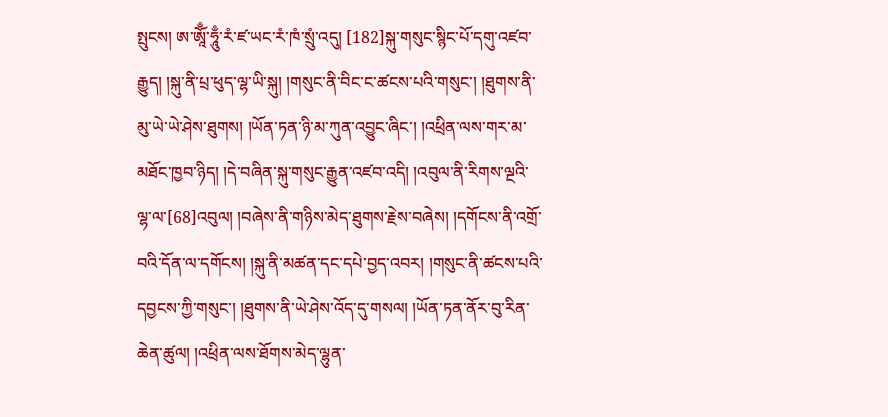སྤུངས། ཨ་ཨཱོྃ་ཧཱུྃ་རཾ་ཛ་ཡང་རཾ་ཁཾ་སྲུཾ་འདུ། [182]སྐུ་གསུང་སྙིང་པོ་དགུ་འཛབ་རྒྱུད། །སྐུ་ནི་པྲ་ཕུད་ལྷ་ཡི་སྐུ། །གསུང་ནི་བིང་ང་ཚངས་པའི་གསུང་། །ཐུགས་ནི་མུ་ཡེ་ཡེ་ཤེས་ཐུགས། །ཡོན་ཏན་ཉི་མ་ཀུན་འབྱུང་ཞིང་། །འཕྲིན་ལས་གར་མ་མཐོང་ཁྱབ་ཉིད། །དེ་བཞིན་སྐུ་གསུང་རྒྱུན་འཛབ་འདི། །འབུལ་ནི་རིགས་ལྔའི་ལྷ་ལ་[68]འབུལ། །བཞེས་ནི་གཉིས་མེད་ཐུགས་རྗེས་བཞེས། །དགོངས་ནི་འགྲོ་བའི་དོན་ལ་དགོངས། །སྐུ་ནི་མཚན་དང་དཔེ་བྱད་འབར། །གསུང་ནི་ཚངས་པའི་དབྱངས་ཀྱི་གསུང་། །ཐུགས་ནི་ཡེ་ཤེས་འོད་དུ་གསལ། །ཡོན་ཏན་ནོར་བུ་རིན་ཆེན་ཚུལ། །འཕྲིན་ལས་ཐོགས་མེད་ལྷུན་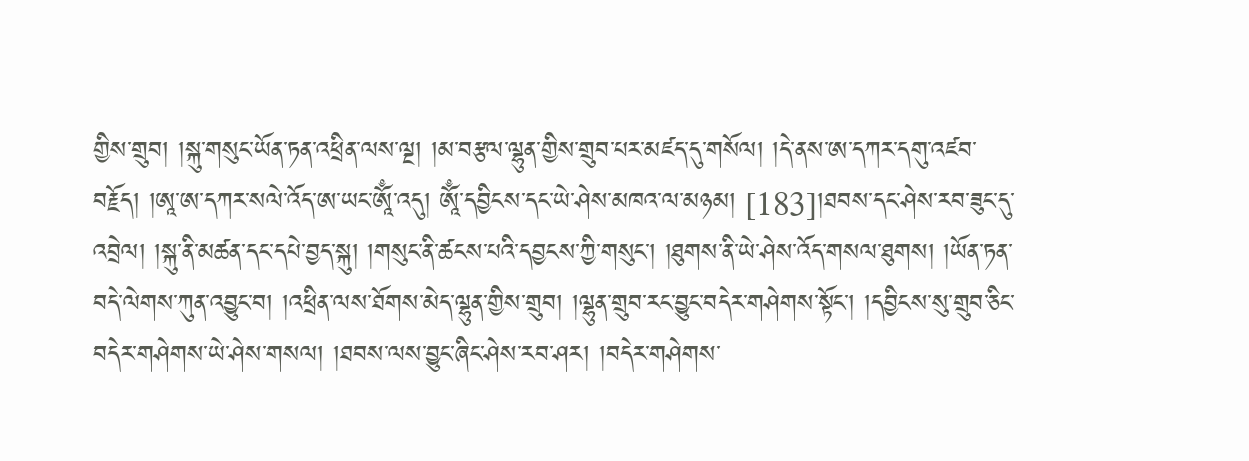གྱིས་གྲུབ། །སྐུ་གསུང་ཡོན་ཏན་འཕྲིན་ལས་ལྔ། །མ་བརྩལ་ལྷུན་གྱིས་གྲུབ་པར་མཛད་དུ་གསོལ། །དེ་ནས་ཨ་དཀར་དགུ་འཛབ་བརྗོད། །ཨཱ་ཨ་དཀར་སལེ་འོད་ཨ་ཡང་ཨཱོྃ་འདུ། ཨཱོྃ་དབྱིངས་དང་ཡེ་ཤེས་མཁའ་ལ་མཉམ། [183]།ཐབས་དང་ཤེས་རབ་ཟུང་དུ་འབྲེལ། །སྐུ་ནི་མཚན་དང་དཔེ་བྱད་སྐུ། །གསུང་ནི་ཚངས་པའི་དབྱངས་ཀྱི་གསུང་། །ཐུགས་ནི་ཡེ་ཤེས་འོད་གསལ་ཐུགས། །ཡོན་ཏན་བདེ་ལེགས་ཀུན་འབྱུང་བ། །འཕྲིན་ལས་ཐོགས་མེད་ལྷུན་གྱིས་གྲུབ། །ལྷུན་གྲུབ་རང་བྱུང་བདེར་གཤེགས་སྟོང་། །དབྱིངས་སུ་གྲུབ་ཅིང་བདེར་གཤེགས་ཡེ་ཤེས་གསལ། །ཐབས་ལས་བྱུང་ཞིང་ཤེས་རབ་ཤར། །བདེར་གཤེགས་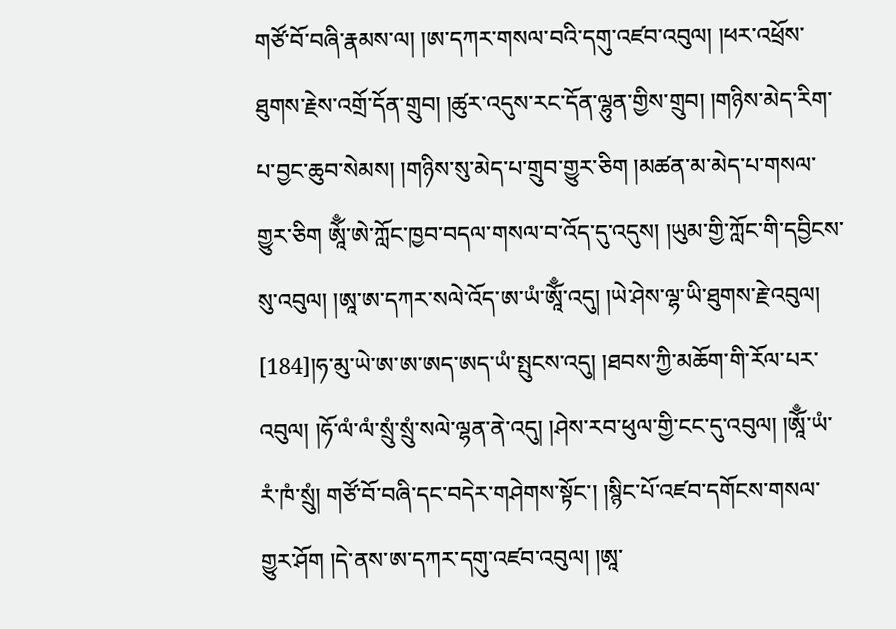གཙོ་བོ་བཞི་རྣམས་ལ། །ཨ་དཀར་གསལ་བའི་དགུ་འཛབ་འབུལ། །ཕར་འཕྲོས་ཐུགས་རྗེས་འགྲོ་དོན་གྲུབ། །ཚུར་འདུས་རང་དོན་ལྷུན་གྱིས་གྲུབ། །གཉིས་མེད་རིག་པ་བྱང་ཆུབ་སེམས། །གཉིས་སུ་མེད་པ་གྲུབ་གྱུར་ཅིག །མཚན་མ་མེད་པ་གསལ་གྱུར་ཅིག ཨཱོྃ་ཨེ་ཀློང་ཁྱབ་བདལ་གསལ་བ་འོད་དུ་འདུས། །ཡུམ་གྱི་ཀློང་གི་དབྱིངས་སུ་འབུལ། །ཨཱ་ཨ་དཀར་སལེ་འོད་ཨ་ཡཾ་ཨཱོྃ་འདུ། །ཡེ་ཤེས་ལྷ་ཡི་ཐུགས་རྗེ་འབུལ། [184]།ཧ་མུ་ཡེ་ཨ་ཨ་ཨད་ཨད་ཡཾ་སྤུངས་འདུ། །ཐབས་ཀྱི་མཆོག་གི་རོལ་པར་འབུལ། །ཧོ་ལཾ་ལཾ་སྲུཾ་སྲུཾ་སལེ་ལྷན་ནེ་འདུ། །ཤེས་རབ་ཕུལ་གྱི་ངང་དུ་འབུལ། །ཨཱོྃ་ཡཾ་རཾ་ཁཾ་སྲུཾ། གཙོ་བོ་བཞི་དང་བདེར་གཤེགས་སྟོང་། །སྙིང་པོ་འཛབ་དགོངས་གསལ་གྱུར་ཤོག །དེ་ནས་ཨ་དཀར་དགུ་འཛབ་འབུལ། །ཨཱ་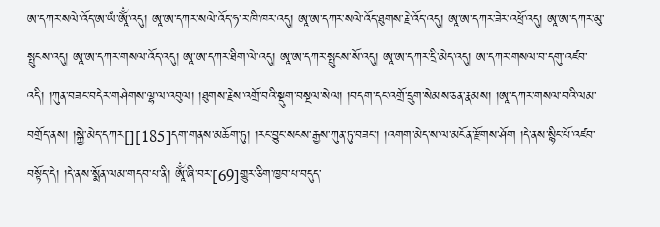ཨ་དཀར་སལེ་འོད་ཨ་ཡཾ་ཨཱོྃ་འདུ། ཨཱ་ཨ་དཀར་སལེ་འོད་ཧ་ར་ཁི་ཁར་འདུ། ཨཱ་ཨ་དཀར་སལེ་འོད་ཐུགས་རྗེ་འོད་འདུ། ཨཱ་ཨ་དཀར་ཟེར་འཕྲོ་འདུ། ཨཱ་ཨ་དཀར་མུ་སྤུངས་འདུ། ཨཱ་ཨ་དཀར་གསལ་འོད་འདུ། ཨཱ་ཨ་དཀར་ཐིག་ལེ་འདུ། ཨཱ་ཨ་དཀར་སྤུངས་སོ་འདུ། ཨཱ་ཨ་དཀར་དྲི་མེད་འདུ། ཨ་དཀར་གསལ་བ་དགུ་འཛབ་འདི། །ཀུན་བཟང་བདེར་གཤེགས་ལྷ་ལ་འབུལ། །ཐུགས་རྗེས་འགྲོ་བའི་སྡུག་བསྔལ་སེལ། །བདག་དང་འགྲོ་དྲུག་སེམས་ཅན་རྣམས། །ཨཱ་དཀར་གསལ་བའི་ལམ་བགྲོད་ནས། །སྐྱེ་མེད་དཀར[][185]དག་གནས་མཆོག་ཏུ། །རང་བྱུང་སངས་རྒྱས་ཀུན་ཏུ་བཟང་། །འགག་མེད་ས་ལ་མངོན་རྫོགས་ཤོག །དེ་ནས་སྙིང་པོ་འཛབ་བསྟོད་དེ། །དེ་ནས་སྨོན་ལམ་གདབ་པ་ནི། ཨཱོྃ་ཞི་བར་[69]གྱུར་ཅིག་ཁྱབ་པ་བདུད་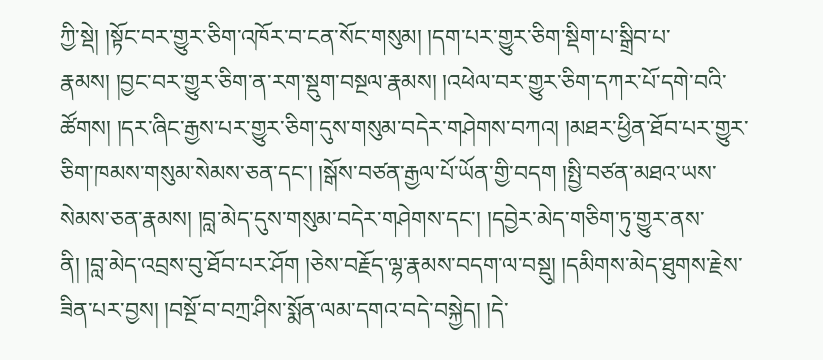ཀྱི་སྡེ། །སྟོང་བར་གྱུར་ཅིག་འཁོར་བ་ངན་སོང་གསུམ། །དག་པར་གྱུར་ཅིག་སྡིག་པ་སྒྲིབ་པ་རྣམས། །བྱང་བར་གྱུར་ཅིག་ན་རག་སྡུག་བསྔལ་རྣམས། །འཕེལ་བར་གྱུར་ཅིག་དཀར་པོ་དགེ་བའི་ཚོགས། །དར་ཞིང་རྒྱས་པར་གྱུར་ཅིག་དུས་གསུམ་བདེར་གཤེགས་བཀའ། །མཐར་ཕྱིན་ཐོབ་པར་གྱུར་ཅིག་ཁམས་གསུམ་སེམས་ཅན་དང་། །སྒོས་བཙན་རྒྱལ་པོ་ཡོན་གྱི་བདག །སྤྱི་བཙན་མཐའ་ཡས་སེམས་ཅན་རྣམས། །བླ་མེད་དུས་གསུམ་བདེར་གཤེགས་དང་། །དབྱེར་མེད་གཅིག་ཏུ་གྱུར་ནས་ནི། །བླ་མེད་འབྲས་བུ་ཐོབ་པར་ཤོག །ཅེས་བརྗོད་ལྷ་རྣམས་བདག་ལ་བསྡུ། །དམིགས་མེད་ཐུགས་རྗེས་ཟིན་པར་བྱས། །བསྔོ་བ་བཀྲ་ཤིས་སྨོན་ལམ་དགའ་བདེ་བསྐྱེད། །དེ་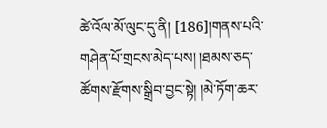ཚེ་འོལ་མོ་ལུང་དུ་ནི། [186]།གནས་པའི་གཤེན་པོ་གྲངས་མེད་པས། །ཐམས་ཅད་ཚོགས་རྫོགས་སྒྲིབ་བྱང་སྟེ། །མེ་ཏོག་ཆར་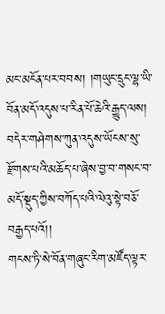མང་མངོན་པར་བབས། །གཡུང་དྲུང་ལྷ་ཡི་བོན་མདོ་འདུས་པ་རིན་པོ་ཆེའི་རྒྱུད་ལས། བདེར་གཤེགས་ཀུན་འདུས་ཡོངས་སུ་རྫོགས་པའི་མཆོད་པ་ཞེས་བྱ་བ་གསང་བ་མདོ་སྡུད་ཀྱིས་བཀོད་པའི་ལེའུ་སྟེ་བཅོ་བརྒྱད་པའོ།།
གངས་ཏི་སེ་བོན་གཞུང་རིག་མཛོད་ལྟར་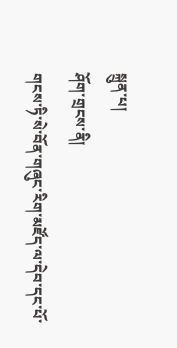སྐྲུན་པ།
ཤོག་གྲངས་ནི།
གངས་ཏི་སེ་བོན་གཞུང་རིག་མཛོད་ལ་དེབ་དང་པོ་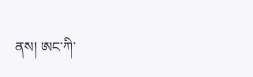ནས། ཨང་ཀི་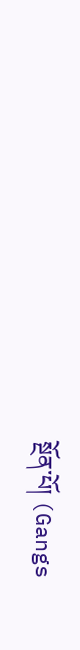སྔོན་པོ། (Gangs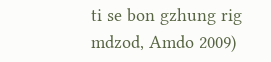ti se bon gzhung rig mdzod, Amdo 2009)